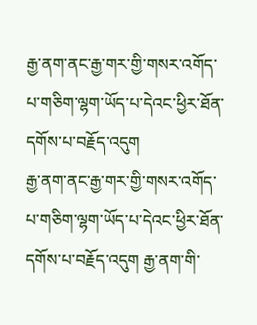རྒྱ་ནག་ནང་རྒྱ་གར་གྱི་གསར་འགོད་པ་གཅིག་ལྷག་ཡོད་པ་དེའང་ཕྱིར་ཐོན་དགོས་པ་བརྗོད་འདུག
རྒྱ་ནག་ནང་རྒྱ་གར་གྱི་གསར་འགོད་པ་གཅིག་ལྷག་ཡོད་པ་དེའང་ཕྱིར་ཐོན་དགོས་པ་བརྗོད་འདུག རྒྱ་ནག་གི་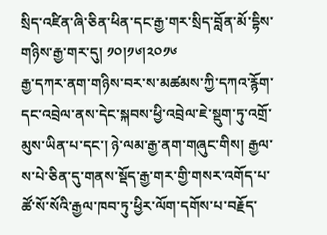སྲིད་འཛིན་ཞི་ཅིན་ཕིན་དང་རྒྱ་གར་སྲིད་བློན་མོ་དྷིས་གཉིས་རྒྱ་གར་དུ། ༡༠།༡༦།༢༠༡༦
རྒྱ་དཀར་ནག་གཉིས་བར་ས་མཚམས་ཀྱི་དཀའ་རྙོག་དང་འབྲེལ་ནས་དེང་སྐབས་ཕྱི་འབྲེལ་ཇེ་སྡུག་ཏུ་འགྲོ་མུས་ཡིན་པ་དང་། ཉེ་ལམ་རྒྱ་ནག་གཞུང་གིས། རྒྱལ་ས་པེ་ཅིན་དུ་གནས་སྡོད་རྒྱ་གར་གྱི་གསར་འགོད་པ་ཚོ་སོ་སོའི་རྒྱལ་ཁབ་ཏུ་ཕྱིར་ལོག་དགོས་པ་བརྗོད་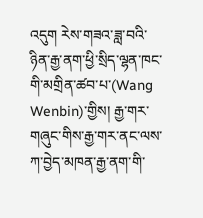འདུག རེས་གཟའ་ཟླ་བའི་ཉིན་རྒྱ་ནག་ཕྱི་སྲིད་ལྷན་ཁང་གི་མགྲིན་ཚབ་པ་(Wang Wenbin)་གྱིས། རྒྱ་གར་གཞུང་གིས་རྒྱ་གར་ནང་ལས་ཀ་བྱེད་མཁན་རྒྱ་ནག་གི་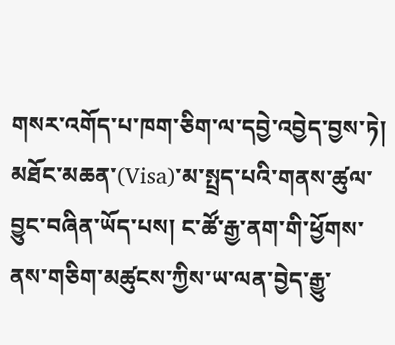གསར་འགོད་པ་ཁག་ཅིག་ལ་དབྱེ་འབྱེད་བྱས་ཏེ། མཐོང་མཆན་(Visa)་མ་སྤྲད་པའི་གནས་ཚུལ་བྱུང་བཞིན་ཡོད་པས། ང་ཚོ་རྒྱ་ནག་གི་ཕྱོགས་ནས་གཅིག་མཚུངས་ཀྱིས་ཡ་ལན་བྱེད་རྒྱུ་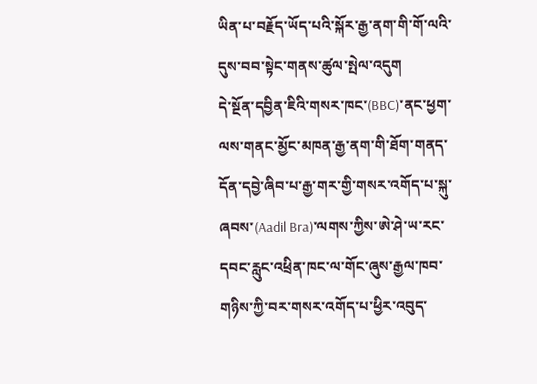ཡིན་པ་བརྗོད་ཡོད་པའི་སྐོར་རྒྱ་ནག་གི་གོ་ལའི་དུས་བབ་སྟེང་གནས་ཚུལ་སྤེལ་འདུག
དེ་སྔོན་དབྱིན་ཇིའི་གསར་ཁང་(BBC)་ནང་ཕྱག་ལས་གནང་མྱོང་མཁན་རྒྱ་ནག་གི་ཐོག་གནད་དོན་དབྱེ་ཞིབ་པ་རྒྱ་གར་གྱི་གསར་འགོད་པ་སྐུ་ཞབས་(Aadil Bra)་ལགས་ཀྱིས་ཨེ་ཤེ་ཡ་རང་དབང་རླུང་འཕྲིན་ཁང་ལ་གོང་ཞུས་རྒྱལ་ཁབ་གཉིས་ཀྱི་བར་གསར་འགོད་པ་ཕྱིར་འབུད་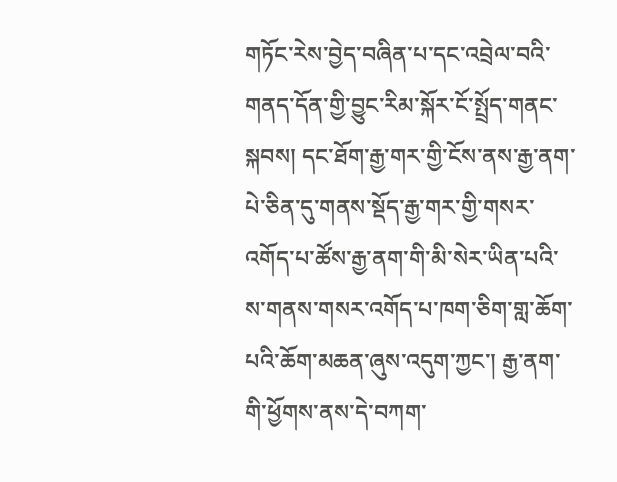གཏོང་རེས་བྱེད་བཞིན་པ་དང་འབྲེལ་བའི་གནད་དོན་གྱི་བྱུང་རིམ་སྐོར་ངོ་སྤྲོད་གནང་སྐབས། དང་ཐོག་རྒྱ་གར་གྱི་ངོས་ནས་རྒྱ་ནག་པེ་ཅིན་དུ་གནས་སྡོད་རྒྱ་གར་གྱི་གསར་འགོད་པ་ཚོས་རྒྱ་ནག་གི་མི་སེར་ཡིན་པའི་ས་གནས་གསར་འགོད་པ་ཁག་ཅིག་གླ་ཆོག་པའི་ཆོག་མཆན་ཞུས་འདུག་ཀྱང་། རྒྱ་ནག་གི་ཕྱོགས་ནས་དེ་བཀག་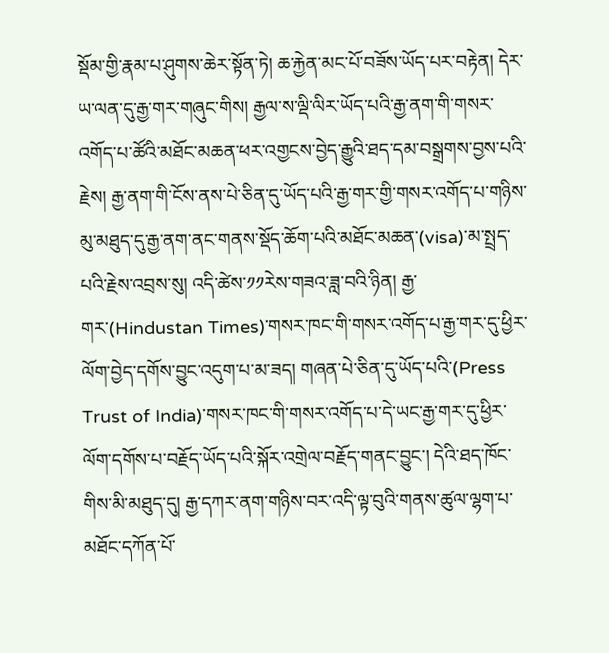སྡོམ་གྱི་རྣམ་པ་ཤུགས་ཆེར་སྟོན་ཏེ། ཆ་རྐྱེན་མང་པོ་བཟོས་ཡོད་པར་བརྟེན། དེར་ཡ་ལན་དུ་རྒྱ་གར་གཞུང་གིས། རྒྱལ་ས་ལྡི་ལིར་ཡོད་པའི་རྒྱ་ནག་གི་གསར་འགོད་པ་ཚོའི་མཐོང་མཆན་ཕར་འགྱངས་བྱེད་རྒྱུའི་ཐད་དམ་བསྒྲགས་བྱས་པའི་རྗེས། རྒྱ་ནག་གི་ངོས་ནས་པེ་ཅིན་དུ་ཡོད་པའི་རྒྱ་གར་གྱི་གསར་འགོད་པ་གཉིས་མུ་མཐུད་དུ་རྒྱ་ནག་ནང་གནས་སྡོད་ཆོག་པའི་མཐོང་མཆན་(visa)་མ་སྤྲད་པའི་རྗེས་འབྲས་སུ། འདི་ཚེས་༡༡རེས་གཟའ་ཟླ་བའི་ཉིན། རྒྱ་གར་(Hindustan Times)་གསར་ཁང་གི་གསར་འགོད་པ་རྒྱ་གར་དུ་ཕྱིར་ལོག་བྱེད་དགོས་བྱུང་འདུག་པ་མ་ཟད། གཞན་པེ་ཅིན་དུ་ཡོད་པའི་(Press Trust of India)་གསར་ཁང་གི་གསར་འགོད་པ་དེ་ཡང་རྒྱ་གར་དུ་ཕྱིར་ལོག་དགོས་པ་བརྗོད་ཡོད་པའི་སྐོར་འགྲེལ་བརྗོད་གནང་བྱུང་། དེའི་ཐད་ཁོང་གིས་མི་མཐུད་དུ། རྒྱ་དཀར་ནག་གཉིས་བར་འདི་ལྟ་བུའི་གནས་ཚུལ་ལྷག་པ་མཐོང་དཀོན་པོ་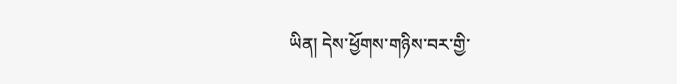ཡིན། དེས་ཕྱོགས་གཉིས་བར་གྱི་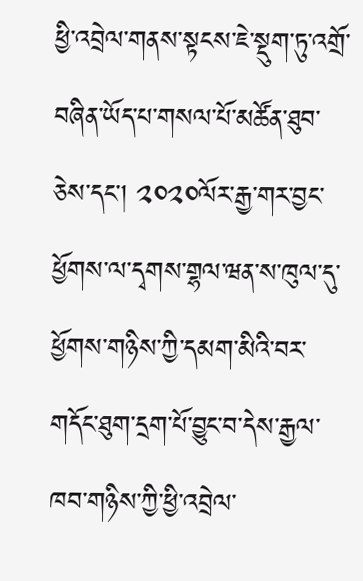ཕྱི་འབྲེལ་གནས་སྟངས་ཇེ་སྡུག་ཏུ་འགྲོ་བཞིན་ཡོད་པ་གསལ་པོ་མཚོན་ཐུབ་ཅེས་དང་། ༢༠༢༠ལོར་རྒྱ་གར་བྱང་ཕྱོགས་ལ་དྭགས་གྷལ་ཝན་ས་ཁུལ་དུ་ཕྱོགས་གཉིས་ཀྱི་དམག་མིའི་བར་གདོང་ཐུག་དྲག་པོ་བྱུང་བ་དེས་རྒྱལ་ཁབ་གཉིས་ཀྱི་ཕྱི་འབྲེལ་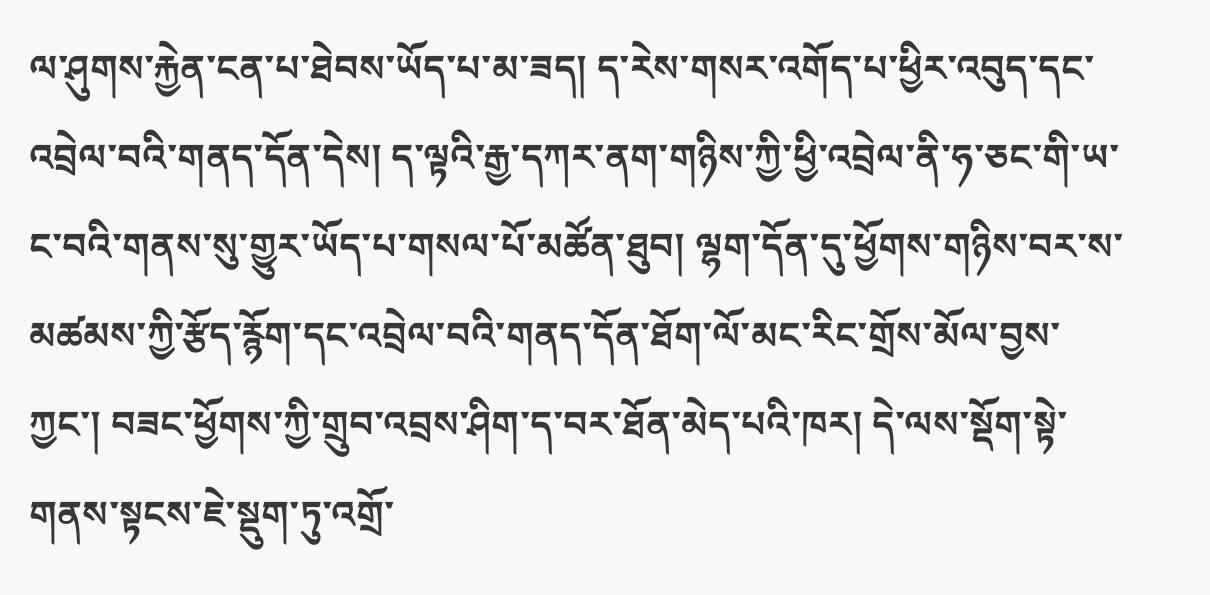ལ་ཤུགས་རྐྱེན་ངན་པ་ཐེབས་ཡོད་པ་མ་ཟད། ད་རེས་གསར་འགོད་པ་ཕྱིར་འབུད་དང་འབྲེལ་བའི་གནད་དོན་དེས། ད་ལྟའི་རྒྱ་དཀར་ནག་གཉིས་ཀྱི་ཕྱི་འབྲེལ་ནི་ཧ་ཅང་གི་ཡ་ང་བའི་གནས་སུ་གྱུར་ཡོད་པ་གསལ་པོ་མཚོན་ཐུབ། ལྷག་དོན་དུ་ཕྱོགས་གཉིས་བར་ས་མཚམས་ཀྱི་རྩོད་རྙོག་དང་འབྲེལ་བའི་གནད་དོན་ཐོག་ལོ་མང་རིང་གྲོས་མོལ་བྱས་ཀྱང་། བཟང་ཕྱོགས་ཀྱི་གྲུབ་འབྲས་ཤིག་ད་བར་ཐོན་མེད་པའི་ཁར། དེ་ལས་སྡོག་སྟེ་གནས་སྟངས་ཇེ་སྡུག་ཏུ་འགྲོ་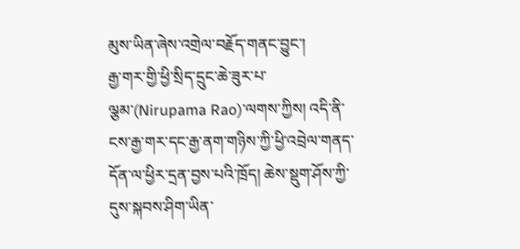མུས་ཡིན་ཞེས་འགྲེལ་བརྗོད་གནང་བྱུང་།
རྒྱ་གར་གྱི་ཕྱི་སྲིད་དྲུང་ཆེ་ཟུར་པ་ལྕམ་(Nirupama Rao)་ལགས་ཀྱིས། འདི་ནི་ངས་རྒྱ་གར་དང་རྒྱ་ནག་གཉིས་ཀྱི་ཕྱི་འབྲེལ་གནད་དོན་ལ་ཕྱིར་དྲན་བྱས་པའི་ཁྲོད། ཆེས་སྡུག་ཤོས་ཀྱི་དུས་སྐབས་ཤིག་ཡིན་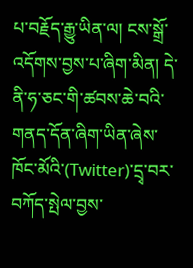པ་བརྗོད་རྒྱུ་ཡིན་ལ། ངས་སྒྲོ་འདོགས་བྱས་པ་ཞིག་མིན། དེ་ནི་ཧ་ཅང་གི་ཚབས་ཆེ་བའི་གནད་དོན་ཞིག་ཡིན་ཞེས་ཁོང་མོའི་(Twitter)་དྲྭ་བར་བཀོད་སྤེལ་བྱས་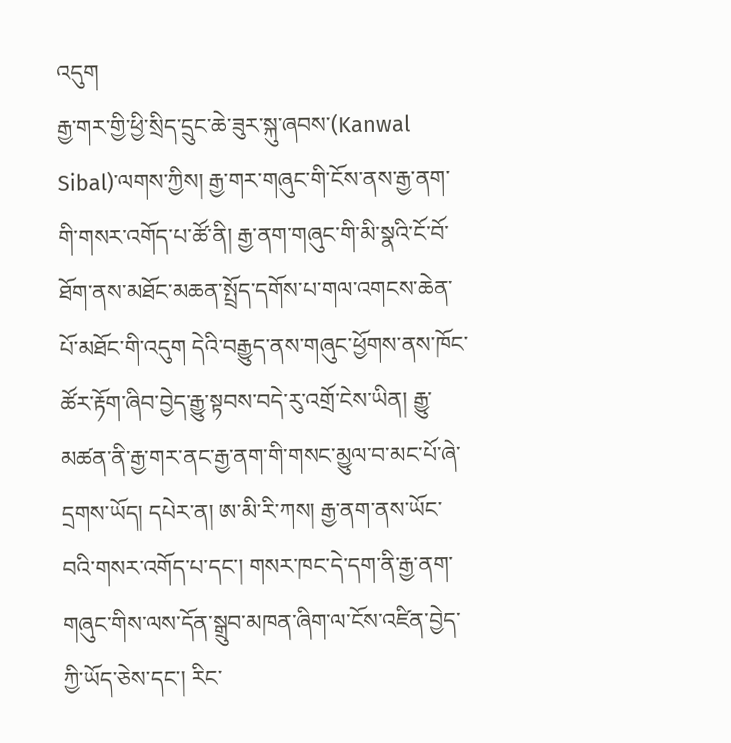འདུག
རྒྱ་གར་གྱི་ཕྱི་སྲིད་དྲུང་ཆེ་ཟུར་སྐུ་ཞབས་(Kanwal Sibal)་ལགས་ཀྱིས། རྒྱ་གར་གཞུང་གི་ངོས་ནས་རྒྱ་ནག་གི་གསར་འགོད་པ་ཚོ་ནི། རྒྱ་ནག་གཞུང་གི་མི་སྣའི་ངོ་བོ་ཐོག་ནས་མཐོང་མཆན་སྤྲོད་དགོས་པ་གལ་འགངས་ཆེན་པོ་མཐོང་གི་འདུག དེའི་བརྒྱུད་ནས་གཞུང་ཕྱོགས་ནས་ཁོང་ཚོར་རྟོག་ཞིབ་བྱེད་རྒྱུ་སྟབས་བདེ་རུ་འགྲོ་ངེས་ཡིན། རྒྱུ་མཚན་ནི་རྒྱ་གར་ནང་རྒྱ་ནག་གི་གསང་མྱུལ་བ་མང་པོ་ཞེ་དྲགས་ཡོད། དཔེར་ན། ཨ་མི་རི་ཀས། རྒྱ་ནག་ནས་ཡོང་བའི་གསར་འགོད་པ་དང་། གསར་ཁང་དེ་དག་ནི་རྒྱ་ནག་གཞུང་གིས་ལས་དོན་སྒྲུབ་མཁན་ཞིག་ལ་ངོས་འཛིན་བྱེད་ཀྱི་ཡོད་ཅེས་དང་། རིང་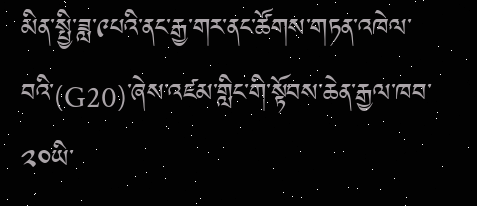མིན་སྤྱི་ཟླ་༩པའི་ནང་རྒྱ་གར་ནང་ཚོགས་གཏན་འཁེལ་བའི་(G20)་ཞེས་འཛམ་གླིང་གི་སྟོབས་ཆེན་རྒྱལ་ཁབ་༢༠ཡི་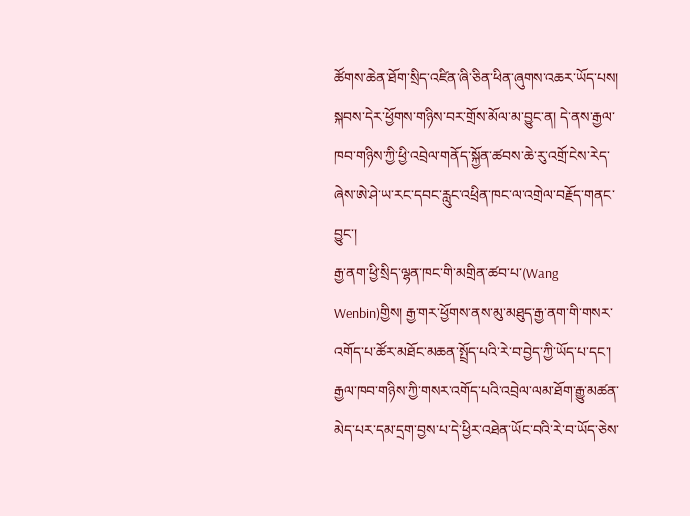ཚོགས་ཆེན་ཐོག་སྲིད་འཛིན་ཞི་ཅིན་ཕིན་ཞུགས་འཆར་ཡོད་པས། སྐབས་དེར་ཕྱོགས་གཉིས་བར་གྲོས་མོལ་མ་བྱུང་ན། དེ་ནས་རྒྱལ་ཁབ་གཉིས་ཀྱི་ཕྱི་འབྲེལ་གནོད་སྐྱོན་ཚབས་ཆེ་རུ་འགྲོ་ངེས་རེད་ཞེས་ཨེ་ཤེ་ཡ་རང་དབང་རླུང་འཕྲིན་ཁང་ལ་འགྲེལ་བརྗོད་གནང་བྱུང་།
རྒྱ་ནག་ཕྱི་སྲིད་ལྷན་ཁང་གི་མགྲིན་ཚབ་པ་(Wang Wenbin)གྱིས། རྒྱ་གར་ཕྱོགས་ནས་མུ་མཐུད་རྒྱ་ནག་གི་གསར་འགོད་པ་ཚོར་མཐོང་མཆན་སྤྲོད་པའི་རེ་བ་བྱེད་ཀྱི་ཡོད་པ་དང་། རྒྱལ་ཁབ་གཉིས་ཀྱི་གསར་འགོད་པའི་འབྲེལ་ལམ་ཐོག་རྒྱུ་མཚན་མེད་པར་དམ་དྲག་བྱས་པ་དེ་ཕྱིར་འཐེན་ཡོང་བའི་རེ་བ་ཡོད་ཅེས་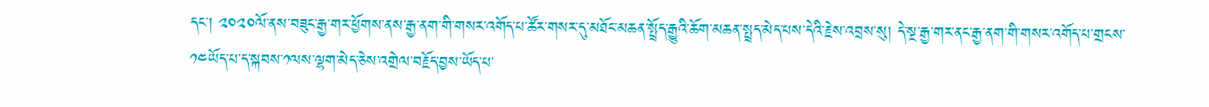དང་། ༢༠༢༠ལོ་ནས་བཟུང་རྒྱ་གར་ཕྱོགས་ནས་རྒྱ་ནག་གི་གསར་འགོད་པ་ཚོར་གསར་དུ་མཐོང་མཆན་སྤྲོད་རྒྱུའི་ཆོག་མཆན་སྤྲད་མེད་པས་དེའི་རྗེས་འབྲས་སུ། དེ་སྔ་རྒྱ་གར་ནང་རྒྱ་ནག་གི་གསར་འགོད་པ་གྲངས་༡༤ཡོད་པ་ད་སྐབས་༡ལས་ལྷག་མེད་ཅེས་འགྲེལ་བརྗོད་བྱས་ཡོད་པ་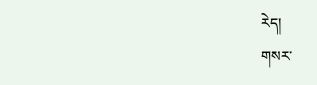རེད།
གསར་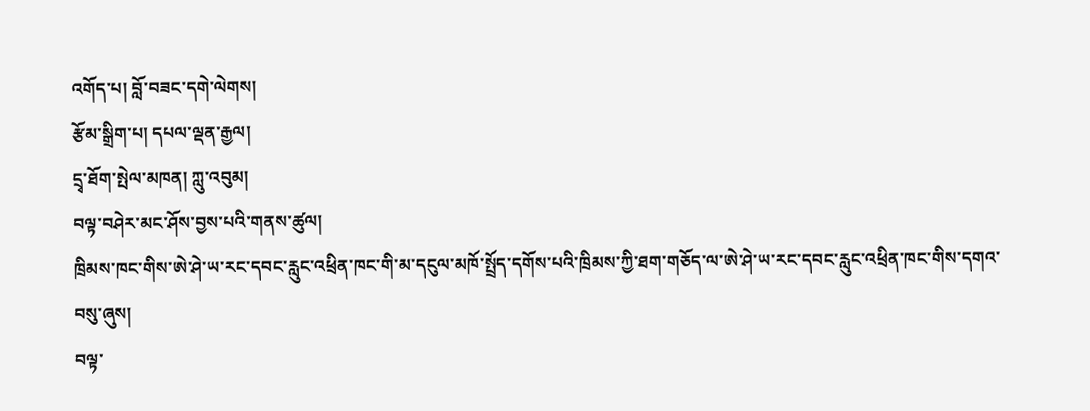འགོད་པ། བློ་བཟང་དགེ་ལེགས།
རྩོམ་སྒྲིག་པ། དཔལ་ལྡན་རྒྱལ།
དྲྭ་ཐོག་སྤེལ་མཁན། ཀླུ་འབུམ།
བལྟ་བཤེར་མང་ཤོས་བྱས་པའི་གནས་ཚུལ།
ཁྲིམས་ཁང་གིས་ཨེ་ཤེ་ཡ་རང་དབང་རླུང་འཕྲིན་ཁང་གི་མ་དངུལ་མཁོ་སྤྲོད་དགོས་པའི་ཁྲིམས་ཀྱི་ཐག་གཅོད་ལ་ཨེ་ཤེ་ཡ་རང་དབང་རླུང་འཕྲིན་ཁང་གིས་དགའ་བསུ་ཞུས།
བལྟ་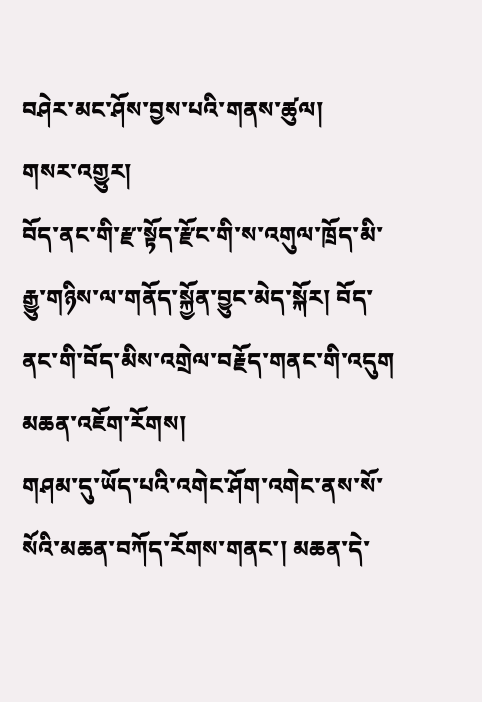བཤེར་མང་ཤོས་བྱས་པའི་གནས་ཚུལ།
གསར་འགྱུར།
བོད་ནང་གི་རྫ་སྟོད་རྫོང་གི་ས་འགུལ་ཁྲོད་མི་རྒྱུ་གཉིས་ལ་གནོད་སྐྱོན་བྱུང་མེད་སྐོར། བོད་ནང་གི་བོད་མིས་འགྲེལ་བརྗོད་གནང་གི་འདུག
མཆན་འཇོག་རོགས།
གཤམ་དུ་ཡོད་པའི་འགེང་ཤོག་འགེང་ནས་སོ་སོའི་མཆན་བཀོད་རོགས་གནང་། མཆན་དེ་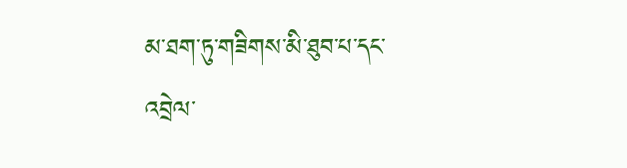མ་ཐག་ཏུ་གཟིགས་མི་ཐུབ་པ་དང་འབྲེལ་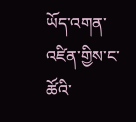ཡོད་འགན་འཛིན་གྱིས་ང་ཚོའི་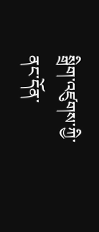སྒྲིག་འཛུགས་ཀྱི་ནང་དོན་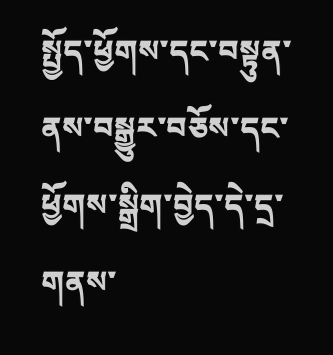སྤྱོད་ཕྱོགས་དང་བསྟུན་ནས་བསྒྱུར་བཅོས་དང་ཕྱོགས་སྒྲིག་བྱེད་དེ་དྲ་གནས་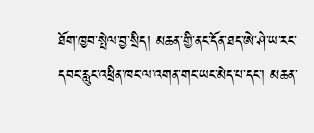ཐོག་ཁྱབ་སྤེལ་བྱ་སྲིད། མཆན་གྱི་ནང་དོན་ཐད་ཨེ་ཤེ་ཡ་རང་དབང་རླུང་འཕྲིན་ཁང་ལ་འགན་གང་ཡང་མེད་པ་དང་། མཆན་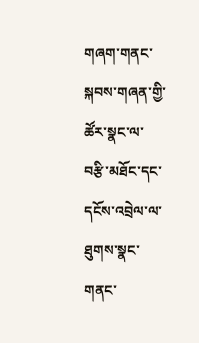གཞག་གནང་སྐབས་གཞན་གྱི་ཚོར་སྣང་ལ་བརྩི་མཐོང་དང་དངོས་འབྲེལ་ལ་ཐུགས་སྣང་གནང་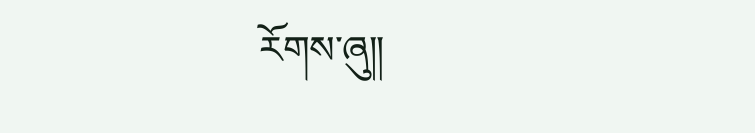རོགས་ཞུ༎